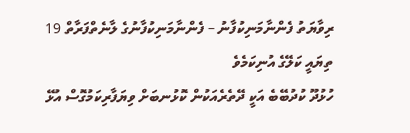ރިވާޔަތު ފެންނާމަނިކުފާނު – ފެންނާމަނިކުފާނުގެ ލާނެތްފަރާތް 19
ތިޔައީ ކަލޭގެ އުނިކަމެވެ
ހުޅުދޫ ކުދުބޭބެ އަކީ ދޭތެރެއަކުން ކޮޅުނބަށް ވިޔަފާރިކަމުގޮސް އުޅޭ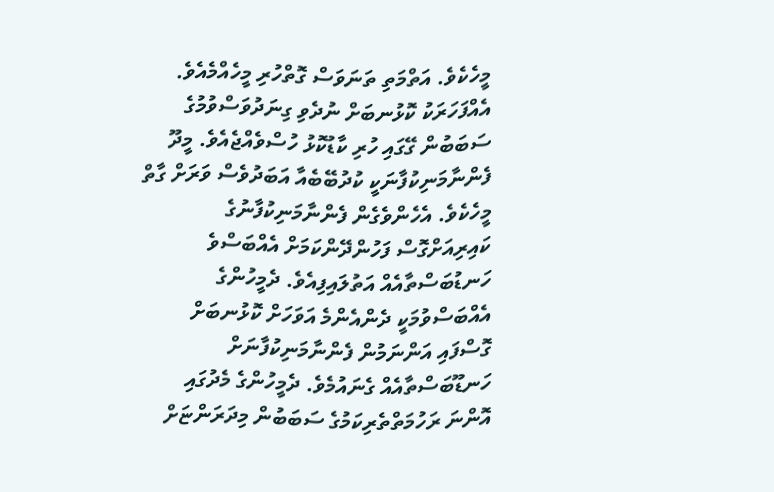މީހެކެވެ. އަތްމަތި ތަނަވަސް ގޮތްހުރި މީހެއްމެއެވެ. އެއްފަހަރަކު ކޮޅުނބަށް ނުދެވި ގިނަދުވަސްވުމުގެ ސަބަބުން ގޭގައި ހުރި ކާޑުކޮޅު ހުސްވެއްޖެއެވެ. މީދޫ ފެންނާމަނިކުފާނަކީ ކުދުބޭބެއާ އަބަދުވެސް ވަރަށް ގާތް މީހެކެވެ. އެހެންވެގެން ފެންނާމަނިކުފާނުގެ ކައިރިއަށްގޮސް ފަހުންދޭންކަމަށް އެއްބަސްވެ ހަނޑުބަސްތާއެއް އަތުލައިފިއެވެ. ދެމީހުންގެ އެއްބަސްވުމަކީ ދެންއެންމެ އަވަހަށް ކޮޅުނބަށް ގޮސްފައި އަންނަމުން ފެންނާމަނިކުފާނަށް ހަނޑޫބަސްތާއެއް ގެނައުމެވެ. ދެމީހުންގެ މެދުގައި އޮންނަ ރަހުމަތްތެރިކަމުގެ ސަބަބުން މިދަރަންޏަށް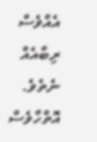އެއްވެސް ރިބާއެއް ނެތެވެ. އޮތްހާވެސް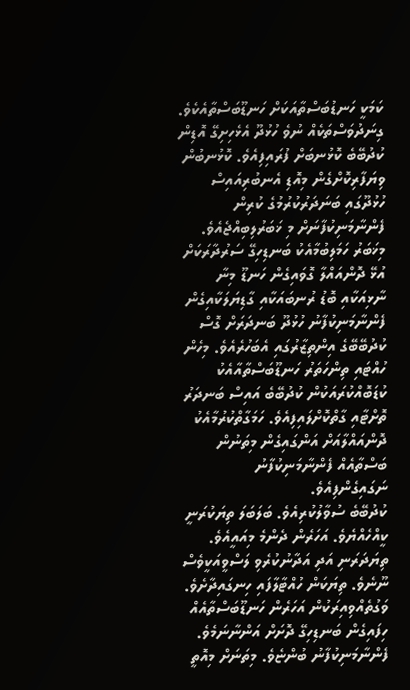ކަމަކީ ހަނޑުބަސްތާއަކަށް ހަނޑޫބަސްތާއެކެވެ.
ގިނަދުވަސްތަކެއް ނުވެ ހުޅުދޫ އެޅެހިށިގޭ އޮޑިން ކުދުބޭބެ ކޮޅުނބަށް ފުރައިފިއެވެ. ކޮޅުނބުން ވިޔަފާރިކޮށްގެން މިއޮޑި އެނބުރިއައިސް ހުޅުދޫގައި ބަނަދަރުކުރުމުގެ ކުރިން ފެންނާމަނިކުފާނަށް މި ޚަބަރުލިބިއްޖެއެވެ. މިޚަބަރު ހަމަލިބުމާއެކު ބަނޑިހިގޭ ސަރުދާރަކަށް އުޅޭ ދޮންއައްލާ ގޮވައިގެން ހަނޑޫ މިނާ ނާޅިއަކާއި ބޮޑު ރުނބައަކާއި ގާޑިޔަލަކާއިގެން ފެންނާމަނިކުފާނު ހުޅުދޫ ބަނދަރަށް ގޮސް ކުދުބޭބޭގެ އިންތިޒާރުގައި އެބަހުރެއެވެ. މިހެން ހުއްޓައި ތިންހަތަރު ހަނޑޫބަސްތާއާއެކު ކުޑަބޮއްކުރައަކުން ކުދުބޭބެ އައިސް ބަނދަރު ތޮށްޓާއި ގާތްކޮށްލައިފިއެވެ. ހަމަގާތްކުރުމާއެކު ދޮންއައްލާއަށް އަންގައިގެން މިތަނުން ބަސްތާއެއް ފެންނާމަނިކުފާނު ނަގައިގެންފިއެވެ.
ކުދުބޭބެ ސުވާލުކުރިއެވެ. ބަލަބަލަ ތިޔަކުރަނީ ކީއްހެއްޔެވެ. އަހަރެން ދެންމެ މިއައީއެވެ. ތިޔަދަރަނި އަދި އަދާނުކުރެވި ލަސްވީއަކީވެސް ނޫނެވެ. ތިޔަކަން ހުއްޓާލާފައި ހިނގައިދާށެވެ. ވަގުތެއްވިއިރަކުން އަހަރެން ހަނޑޫބަސްތާއެއް ހިފައިގެން ބަނޑިހިގޭ ދޮށަށް އަންނާނަމެވެ. ފެންނާމަނިކުފާނު ބުންޏެވެ. މިތަނަށް މިއޮތީ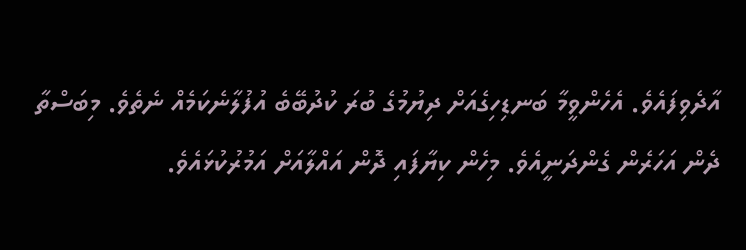އާދެވިފައެވެ. އެހެންވީމާ ބަނޑިހިގެއަށް ދިޔުމުގެ ބުރަ ކުދުބޭބެ އުފުލާނެކަމެއް ނެތެވެ. މިބަސްތާ ދެން އަހަރެން ގެންދަނީއެވެ. މިހެން ކިޔާފައި ދޮން އައްލާއަށް އަމުރުކުޅައެވެ.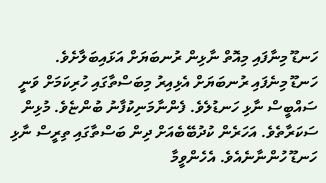ހަނޑޫ މިނާފައި މިއޮތް ނާޅިން ރުނބަޔަށް އަޅައިބަލާށެވެ.
ހަނޑޫ މިނެފައި ރުނބަޔަށް އެޅިއިރު މިބަސްތާގައި ހުރިކަމަށް ވަނީ ސައްބީސް ނާޅި ހަނޑުލެވެ. ފެންނާމަނިކުފާނު ބުންޏެވެ. މުޅިން ސަކަރާތެވެ. އަހަރެން ކުދުބޭބެއަށް ދިން ބަސްތާގައި ތިރީސް ނާޅި ހަނޑޫ ހުންނާނެއެވެ. އެހެންވީމާ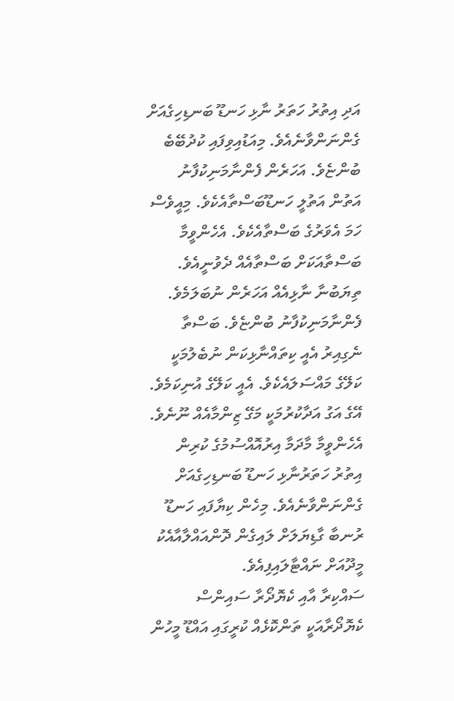އަދި އިތުރު ހަތަރު ނާޅި ހަނޑޫ ބަނޑިހިގެއަށް ގެންނަންވާނެއެވެ. މިއަޑުއިވިފައި ކުދުބޭބެ ބުންޏެވެ. އަހަރެން ފެންނާމަނިކުފާނު އަތުން އަތުލީ ހަނޑޫބަސްތާއެކެވެ. މިއީވެސް ހަމަ އެވަރުގެ ބަސްތާއެކެވެ. އެހެންވީމާ ބަސްތާއަކަށް ބަސްތާއެއް ދެވުނީއެވެ. ތިޔަބުނާ ނާޅިއެއް އަހަރެން ނުބަލަމެވެ. ފެންނާމަނިކުފާނު ބުންޏެވެ. ބަސްތާ ނެގިއިރު އެއީ ކިތައްނާޅިކަން ނުބެލުމަކީ ކަލޭގެ މައްސަލައެކެވެ. އެއީ ކަލޭގެ އުނިކަމެވެ. އޭގެ އަގު އަދާކުރުމަކީ މަގޭ ޒިންމާއެއް ނޫނެވެ. އެހެންވީމާ މާދަމާ އިރުއޮއްސުމުގެ ކުރިން އިތުރު ހަތަރުނާޅި ހަނޑޫ ބަނޑިހިގެއަށް ގެންނަންވާނެއެވެ. މިހެން ކިޔާފައި ހަނޑޫ ރުނބާ ގާޑިޔަލަށް ލައިގެން ދޮންއައްލާއާއެކު މީދޫއަށް ނައްޓާލައިފިއެވެ.
ސައްކިރާ އާއި ކެޔޮދޯރާ ސައިންސް
ކެޔޮދޯރާއަކީ ތަންކޮޅެއް ކުރީގައި އައްޑޫ މީހުން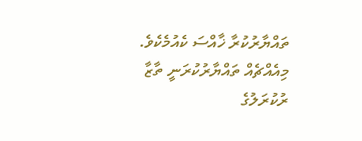ތައްޔާރުކުރާ ޚާއްސަ ކެއުމެކެވެ. މިއެއްޗެއް ތައްޔާރުކުރަނީ ތާޒާ ރުކުރަލުގެ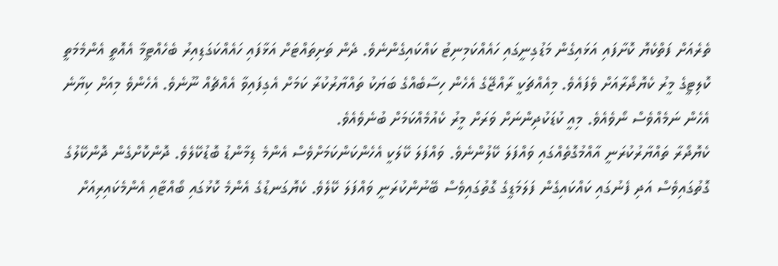ތެރެއަށް ފަތްކެޔޮ ކޮށާފައި އަޅައިގެން މަޑުގިނީގައި ހައެއްކަމިނިޓު ކައްކައިގެންނެވެ. ދެން ތަށިތައްޓަށް އަޅާފައި ހައެއްކަގަޑިއިރު ބެހެއްޓީމާ އެއޮތީ އެންމެމަތީ ކޮލިޓީގެ މީރު ކެޔޮދޯރާއަށް ވެފައެވެ. މިއެއްޗަކީ ރާއްޖޭގެ އެހެން ހިސާބެއްގެ ބަޔަކު ތައްޔާރުކުރާ ކަމަށް އެގިފައިވާ އެއްޗެއް ނޫނެވެ. އެހެންވެ މިއަށް ކިޔާނެ އެހެން ނަމެއްވެސް ނޯވެއެވެ. މިއީ ކުޑަކުދިންނަށް ވަރަށް މީރު ކެއުމެއްކަމަށް ބުނެވެއެވެ.
ކެޔޮދޯރާ ތައްޔާރުކުރަނީ އާއްމުގޮތެއްގައި ވައްފަލަ ކޭލުންނެވެ. ވައްފަލަ ކޭލަކީ އެހެންކަންކަމަށްވެސް އެންމެ ޑިމާންޑު ބޮޑުކޭލެވެ. ދޮންކޮށްގެން ދޮންކޭލުގެ ގޮތުގައިވެސް އަދި ފެނުގައި ކައްކައިގެން ފަލަމަޑީގެ ގޮތުގައިވެސް ބޭނުންކުރަނީ ވައްފަލަ ކޭލެވެ. ކެޔޮގަނޑުގެ އެންމެ ކޮޅުގައި ބޯއްޓާއި އެންމެކައިރިއަށް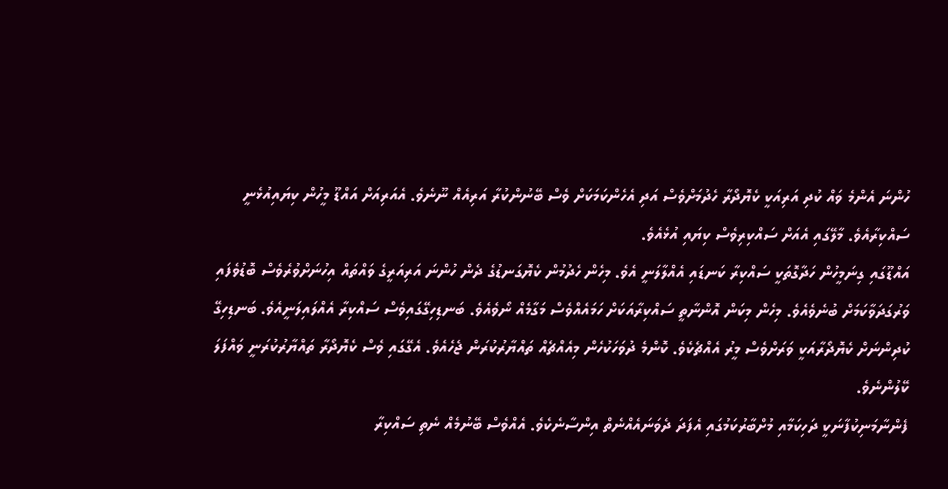ހުންނަ އެންމެ ވައް ކުދި އަރިއަކީ ކެޔޮދޯރާ ހެދުމަށްވެސް އަދި އެހެންކަމަކަށް ވެސް ބޭނުންކުރާ އަރިއެއް ނޫނެވެ. އެއަރިއަށް އައްޑޫ މީހުން ކިޔައިއުޅެނީ ސައްކިރާއެވެ. މާލޭގައި އެއަށް ސައްކިރިވެސް ކިޔައި އުޅެއެވެ.
އައްޑޫގައި ގިނަމީހުން ހަދާގޮތަކީ ސައްކިރާ ކަނޑައި އެއްލާލަނީ އެވެ. މިހެން ހެދުމުން ކެޔޮގަނޑުގެ ދެން ހުންނަ އަރިއަރީގެ ވައްތައް އިހުނަށްވުރެވެސް ބޮޑުވެފައި ވަރުގަދަވާކަމަށް ބުނެވެއެވެ. މިހެން މިކަން އޮންނާތީ ސައްކިރާއަކަށް ހަމައެއްވެސް މަގާމެއް ނޯވެއެވެ. ބަނޑިހިގޭގައިވެސް ސައްކިރާ އެއްލައިލަނީއެވެ. ބަނޑިހިގޭ ކުދިންނަށް ކެޔޮދޯރާއަކީ ވަރަށްވެސް މީރު އެއްޗެކެވެ. ކޮންމެ ދުވަހަކުހެން މިއެއްޗެއް ތައްޔާރުކުރަން ޖެހެއެވެ. އެގޭގައި ވެސް ކެޔޮދޯރާ ތައްޔާރުކުރަނީ ވައްފަލަ ކޭލުންނެވެ.
ފެންނާމަނިކުފާނަކީ ދަހިކަމާއި މުށްބާރުކަމުގައި އެފަދަ ދެވަނައެއްނެތް އިންސާނެކެވެ. އެއްވެސް ބޭނުމެއް ނެތި ސައްކިރާ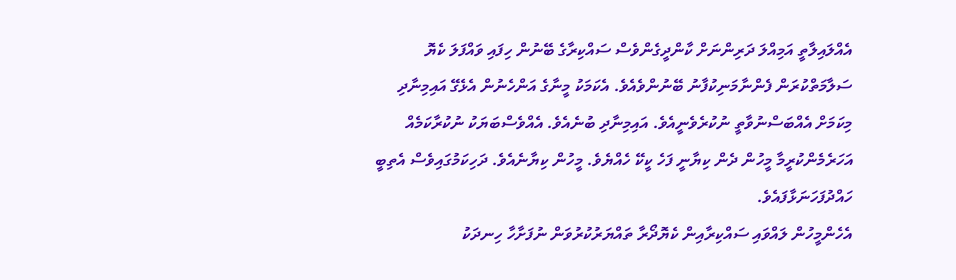އެއްލައިލާތީ އަމިއްލަ ދަރިންނަށް ކާންދީގެންވެސް ސައްކިރާގެ ބޭނުން ހިފައި ވައްފަލަ ކެޔޮ ސަލާމަތްކުރަން ފެންނާމަނިކުފާނު ބޭނުންވެއެވެ. އެކަމަކު މީނާގެ އަންހެނުން އެޅެގޭ އައިމިނާދި މިކަމަށް އެއްބަސްނުވާތީ ނުކުރެވެނީއެވެ. އައިމިނާދި ބުނެއެވެ. އެއްވެސްބަޔަކު ނުކުރާކަމެއް އަހަރެމެންކުރީމާ މީހުން ދެން ކިޔާނީ ފަހެ ކީކޭ ހެއްޔެވެ. މީހުން ކިޔާނެއެވެ. ދަހިކަމުގައިވެސް އެތިބީ ހައްދުފަހަނަޅާފައެވެ.
އެހެންމީހުން ލައްވައި ސައްކިރާއިން ކެޔޮދޯރާ ތައްޔަރުކުރުވަން ނުފަށާހާ ހިނދަކު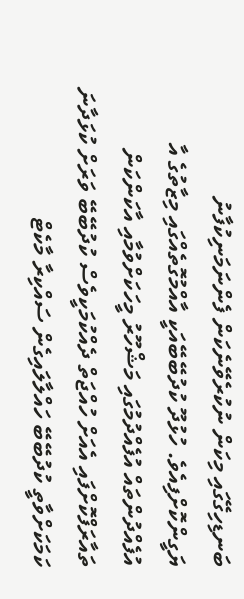ބަނޑިހިގޭގައި މިކަން ނުކުރެވޭނެކަން ފެންނަމަނިކުފާނު ޔަގީންކޮށްފިއެވެ. ހުޅުދޫ ކުދުބޭބޭއަކީ އާއްމުގޮތެއްގައި މިޒާތުގެ އާ އުފެއްދުންތައް އުފެއްދުމުގައި މަޝްހޫރު މީހަކަށްވުމާއި އާކަންކަން ތައާރަފްކޮށްފައި އެއަށް ހުއްޖަތް ދެއްކުމަކީވެސް ކުދުބޭބޭ ވަރަށް ކުޅަދާނަ ކަމަކަށްވާތީ ކުދުބޭބޭ ހައްލާލައިގެން ސައްކިރާ މާކެޓް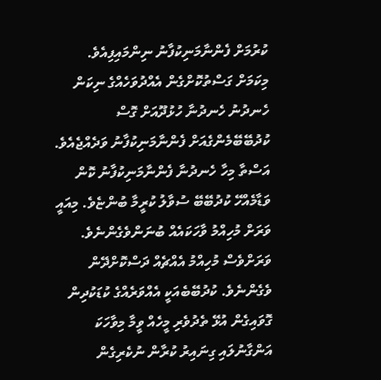ކުރުމަށް ފެންނާމަނިކުފާނު ނިންމައިފިއެވެ.
މިކަމަށް ގަސްތުކޮށްގެން އެއްދުވަހެއްގެ ނިކަން ހެނދުނު ހެނދުނާ ހުޅުދޫއަށް ގޮސް ކުދުބޭބޭމެންގެއަށް ފެންނާމަނިކުފާނު ވަދެއްޖެއެވެ. އަސްތާ މިހާ ހެނދުނާ ފެންނާމަނިކުފާނު ކޮން ވަޑާމެއްހޭ ކުދުބޭބޭ ސުވާލު ކުރީމާ ބުންޏެވެ. މިއައީ ވަރަށް މުހިއްމު ވާހަކައެއް ބުނަންވެގެންނެވެ. ވަރަށްވެސް މުހިއްމު އެއްޗެއް ދަސްކޮށްދޭން ވެގެންނެވެ. ކުދުބޭބެއަކީ އެއްވަރެއްގެ ކުޑަކުދިން ގޮވައިގެން އުޅޭ ތެދުވެރި މީހެއް ވީމާ މިވާހަކަ އަންގާނުލައި ގިނައިރު ކުރާން ނުކެރިގެން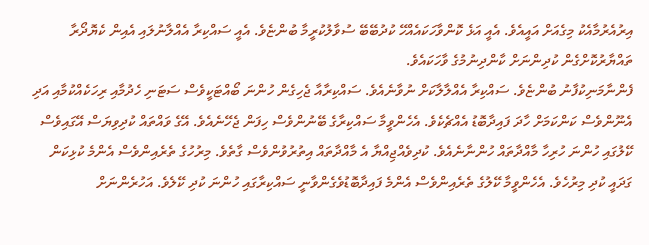އިރުއެރުމާއެކު މިގެއަށް އައީއެވެ. އެއީ އަޅެ ކޮންވާހަކައެއްހޭ ކުދުބޭބޭ ސުވާލުކުރީމާ ބުންޏެވެ. އެއީ ސައްކިރާ އެއްލާނުލައި އެއިން ކެޔޮދޯރާ ތައްޔާރުކޮށްގެން ކުދިންނަށް ކާންދިނުމުގެ ވާހަކައެވެ.
ފެންނާމަނިކުފާނު ބުންޏެވެ. ސައްކިރާ އެއްލާލާކަށް ނުވާނެއެވެ. ސައްކިރާއާ ޖެހިގެން ހުންނަ ބޯއްޓަކީވެސް ސަޓަނި ހެދުމާއި ރިހަކެއްކުމާއި އަދި އެނޫންވެސް ކަންކަމަށް ހާދަ ފައިދާބޮޑު އެއްޗެކެވެ. އެހެންވީމާ ސައްކިރާގެ ބޭނުންވެސް ހިފަން ޖެހޭނެއެވެ. އޭގެ ވައްތައް ކުދިވިޔަސް އޭގައިވެސް ކޭލުގައި ހުންނަ ހުރިހާ މާއްދާތައް ހުންނާނެއެވެ. ކުދިވެއްޖިއްޔާ އެ މާއްދާތައް އިތުރުވުންވެސް ގާތެވެ. މިރުހުގެ ތެރެއިންވެސް އެންމެ ކުޅިކަން ގަދައީ ކުދި މިރުހެވެ. އެހެންވީމާ ކޭލުގެ ތެރެއިންވެސް އެންމެ ފައިދާބޮޑުވެގެންވާނީ ސައްކިރާގައި ހުންނަ ކުދި ކޭލެވެ. އަހުރެންނަށް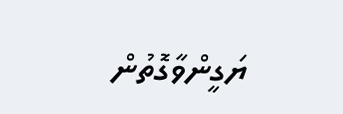ޔަގީންވާގޮތުން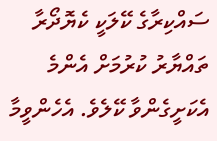ސައްކިރާގެ ކޭލަކީ ކެޔޮދޯރާ ތައްޔާރު ކުރުމަށް އެންމެ އެކަށީގެންވާ ކޭލެވެ. އެހެންވީމާ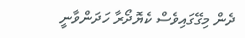ދެން މިގޭގައިވެސް ކެޔޮދޯރާ ހަދަންވާނީ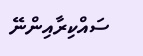ސައްކިރާއިންނޭ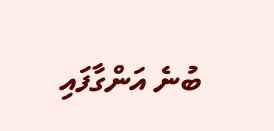ބުނެ އަންގާފައި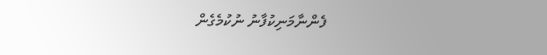ފެންނާމަނިކުފާނު ނުކުމެގެން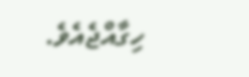ހިގާއްޖެއެވެ.